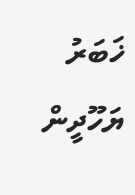ޚަބަރު
ޔަހޫދީން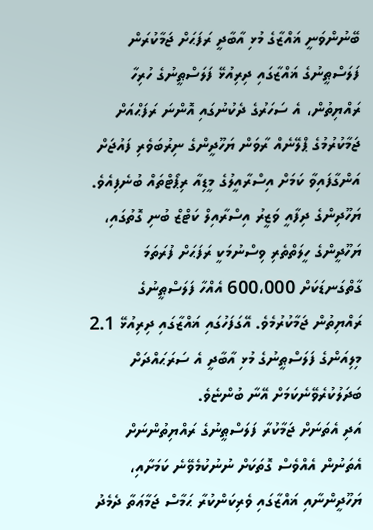ބޭނުންވަނީ ޣައްޒާގެ މުޅި އާބާދީ ރަފަޙަށް ޖަމާކުރަން
ފަލަސްޠީނުގެ ޣައްޒާގައި ދިރިއުޅޭ ފަލަސްޠީނުގެ ހުރިހާ ރައްޔިތުން، އެ ސަހަރުގެ ދެކުނުގައި އޮންނަ ރަފަޙްއަށް ޖަމާކުރުމުގެ ޕްލޭނެއް ރާވަން ޔަހޫދީންގެ ނިރުބަވެރި ފައުޖަށް އަންގާފައިވާ ކަމަށް އިސްރާއީލުގެ މީޑިއާ ރިޕޯޓްތައް ބުނެފިއެވެ.
ޔަހޫދިންގެ ދިފާއީ ވަޒީރު އިސްރާއިލް ކަޓްޒް ބުނި ގޮތުގައި، ޔަހޫދީންގެ ހީލަތްތެރި ވިސްނުމަކީ ރަފަޙަށް ފުރަތަމަ ގާތްގަނޑަކަށް 600،000 އެއްހާ ފަލަސްޠީނުގެ ރައްޔިތުން ޖަމާކުރުމެވެ. އޭގަފަހުގައި ޣައްޒާގައި ދިރިއުޅޭ 2.1 މިލިއަންގެ ފަލަސްޠީނުގެ މުޅި އާބާދީ އެ ސަރަޙައްދަށް ބަދަލުކުރެވޭނެކަމަށް އޭނާ ބުންޏެވެ.
އަދި އެތަނަށް ޖަމާކުރާ ފަލަސްޠީނުގެ ރައްޔިތުންނަށް އެތަނުން އެއްވެސް ގޮތަކަށް ނުނުކުމެވޭނެ ކަމަށާއި، ޔަހޫދީންނާއި ޣައްޒާގައި ވެރިކަންކުރާ ޙަމާސް ޖަމާޢަތާ ދެމެދު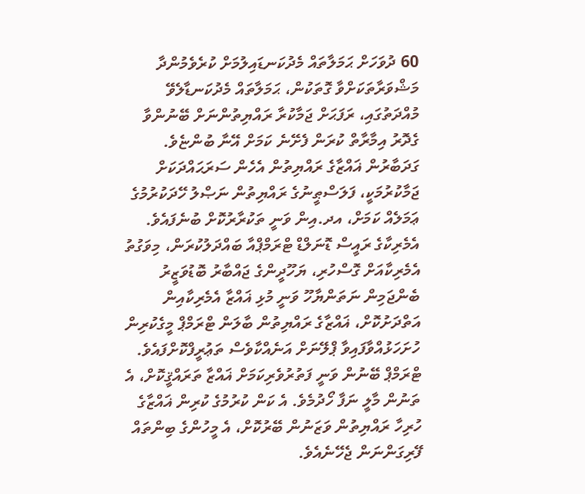60 ދުވަހަށް ޙަމަލާތައް މެދުކަނޑައިލުމަށް ކުރެވެމުންދާ މަޝްވަރާތަކަށްވާ ގޮތަކުން، ޙަމަލާތައް މެދުކަނޑާލެވޭ މުއްދަތުގައި، ރަފަޙަށް ޖަމާކުރާ ރައްޔިތުންނަށް ބޭނުންވާ ގެދޮރު އިމާރާތް ކުރަން ފެށޭނެ ކަމަށް އޭނާ ބުންޏެވެ.
ގަދަބާރުން ޣައްޒާގެ ރައްޔިތުން އެހެން ސަރަޙައްދަކަށް ޖަމާކުރުމަކީ، ފަލަސްޠީނުގެ ރައްޔިތުން ނަޞްލު ހޭދަކުރުމުގެ ޢަމަލެއް ކަމަށް، އދ.އިން ވަނީ ތަކުރާރުކޮށް ބުނެފައެވެ.
އެމެރިކާގެ ރައީސް ޑޮނަލްޑް ޓްރަމްޕްއާ ބައްދަލުކުރަން، މިވަގުތު އެމެރިކާއަށް ގޮސްހުރި، ޔަހޫދީންގެ ޖައްބާރު ބޮޑުވަޒީރު ބެންޖަމިން ނަތަންޔާހޫ ވަނީ މުޅި ޣައްޒާ އެމެރިކާއިން އަތްދަށުކޮށް، ޣައްޒާގެ ރައްޔިތުން ބާލަން ޓްރަމްޕް މީގެކުރިން ހުށަހަޅުއްވާފައިވާ ޕްލޭނަށް އަނެއްކާވެސް ތަޢުރީފްކޮށްފައެވެ.
ޓްރަމްޕް ބޭނުން ވަނީ ފަތުރުވެރިކަމަށް ޣައްޒާ ތަރައްޤީކޮށް، އެ ތަނުން މާލީ ނަފާ ހޯދުމެވެ. އެ ކަން ކުރުމުގެ ކުރިން ޣައްޒާގެ ހުރިހާ ރައްޔިތުން ވަޒަނުން ބޭރުކޮށް، އެ މީހުންގެ ބިންތައް ފޭރިގަންނަން ޖެހޭނެއެވެ.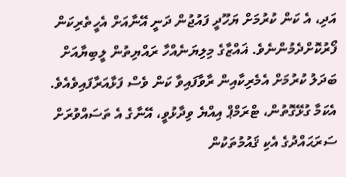އަދި، އެ ކަން ކުރުމަށް ޔަހޫދީ ފައުޖުން ދަނީ އޭނާއަށް އެހީތެރިކަން ފޯރުކޮށްދެމުންނެވެ. ޣައްޒާގެ މިލިޔަނެއްހާ ރައްޔިތުން ލީބިޔާއަށް ބަދަލު ކުރުމަށް އެމެރިކާއިން ރާވާފައިވާ ކަން ވެސް ފަޅާއަރާފައިވެއެވެ.
އެކަމާ ގުޅޭގޮތުން، ޓްރަމްޕް އިއްޔެ ވިދާޅުވީ، އޭނާގެ އެ ތަސައްވުރަށް ސަރަޙައްދުގެ އެކި ޤައުމުތަކުން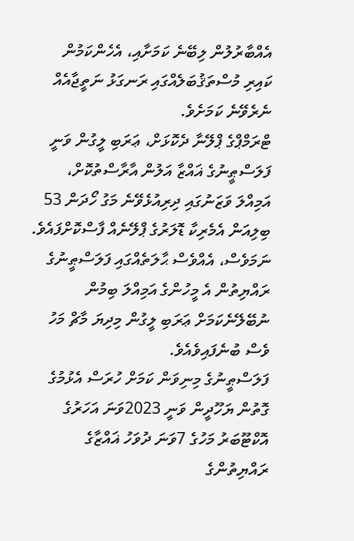އެއްބާރުލުން ލިބޭނެ ކަމަށާއި، އެހެންކަމުން ކައިރި މުސްތަޤުބަލެއްގައި ރަނގަޅު ނަތީޖާއެއް ނެރެވޭނެ ކަމަށެވެ.
ޓްރަމްޕްގެ ޕްލޭނާ ދެކޮޅަށް، ޢަރަބި ލީގުން ވަނީ ފަލަސްޠީނުގެ ޣައްޒާ އަލުން އާރާސްތުކޮށް، އަމިއްލަ ވަޒަނުގައި ދިރިއުޅެވޭނެ މަގު ހޯދަން 53 ބިލިއަން އެމެރިކާ ޑޮލަރުގެ ޕްލޭނެއް ފާސްކޮށްފައެވެ.
ނަމަވެސް، އެއްވެސް ޙާލަތެއްގައި ފަލަސްޠީނުގެ ރައްޔިތުން އެ މީހުންގެ އަމިއްލަ ބިމުން ނުބޭލޭނެކަމަށް ޢަރަބި ލީގުން މިދިޔަ މާޗް މަހު ވެސް ބުނެފައިވެއެވެ.
ފަލަސްޠީނުގެ މިނިވަން ކަމަށް ހުރަސް އެޅުމުގެ ގޮތުން ޔަހޫދީން ވަނީ 2023ވަނަ އަހަރުގެ އޮކްޓޫބަރު މަހުގެ 7ވަނަ ދުވަހު ޣައްޒާގެ ރައްޔިތުންގެ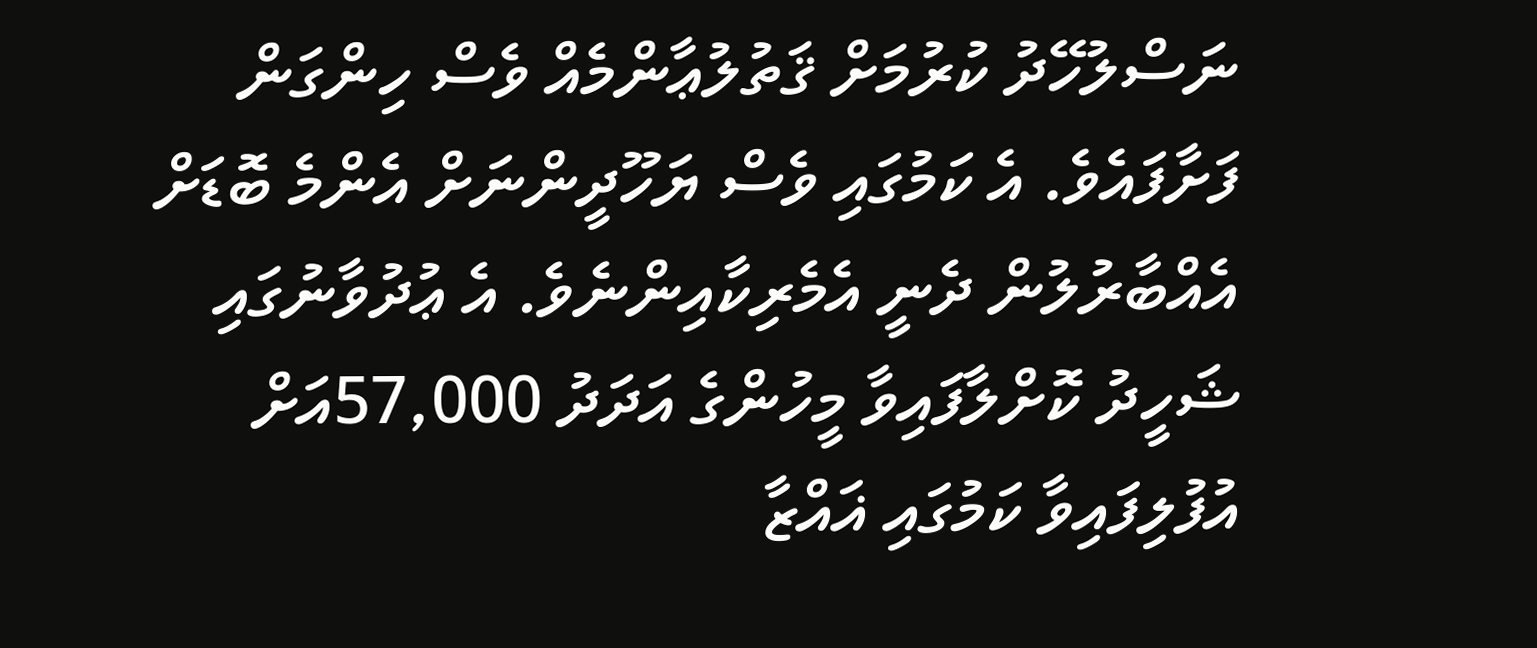ނަސްލުހޭދު ކުރުމަށް ޤަތުލުޢާންމެއް ވެސް ހިންގަން ފަށާފައެވެ. އެ ކަމުގައި ވެސް ޔަހޫދީންނަށް އެންމެ ބޮޑަށް އެއްބާރުލުން ދެނީ އެމެރިކާއިންނެވެ. އެ ޢުދުވާނުގައި ޝަހީދު ކޮށްލާފައިވާ މީހުންގެ އަދަދު 57,000އަށް އުފުލިފައިވާ ކަމުގައި ޣައްޒާ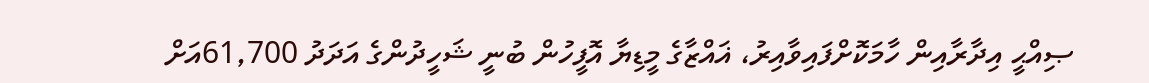ޞިއްޙީ އިދާރާއިން ހާމަކޮށްފައިވާއިރު، ޣައްޒާގެ މީޑިޔާ އޮފީހުން ބުނީ ޝަހީދުންގެ އަދަދު 61,700އަށް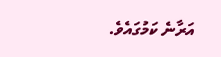އަރާނެ ކަމުގައެވެ.